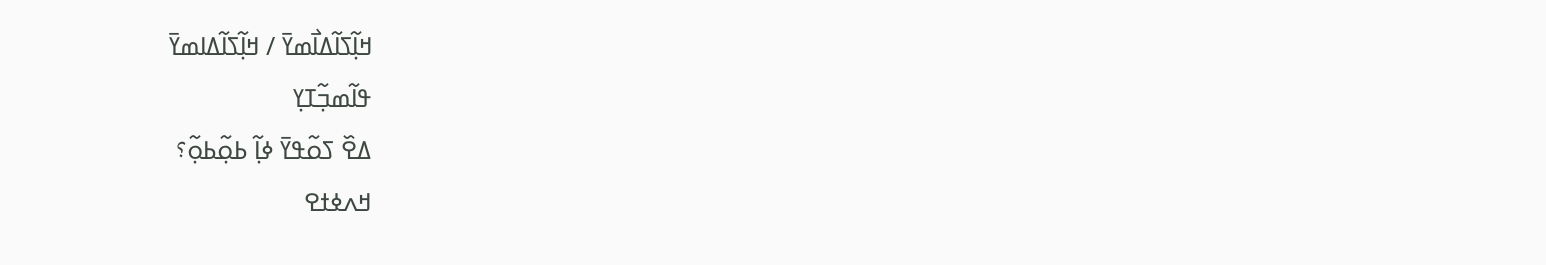ߞߊ߲߬ߖߊ߬ߡߊ߯ߘߌ߫ / ߞߊ߲߬ߖߊ߬ߡߊߘߌ߫
ߟߊ߬ߘߏ߲߬ߠߌ߲
ߡߐ߰ ߖߋ߬ߟߌ߫ ߦߊ߲߬ ߕߋ߲߬ߕߋ߲߬؟
ߞߍߦߙߐ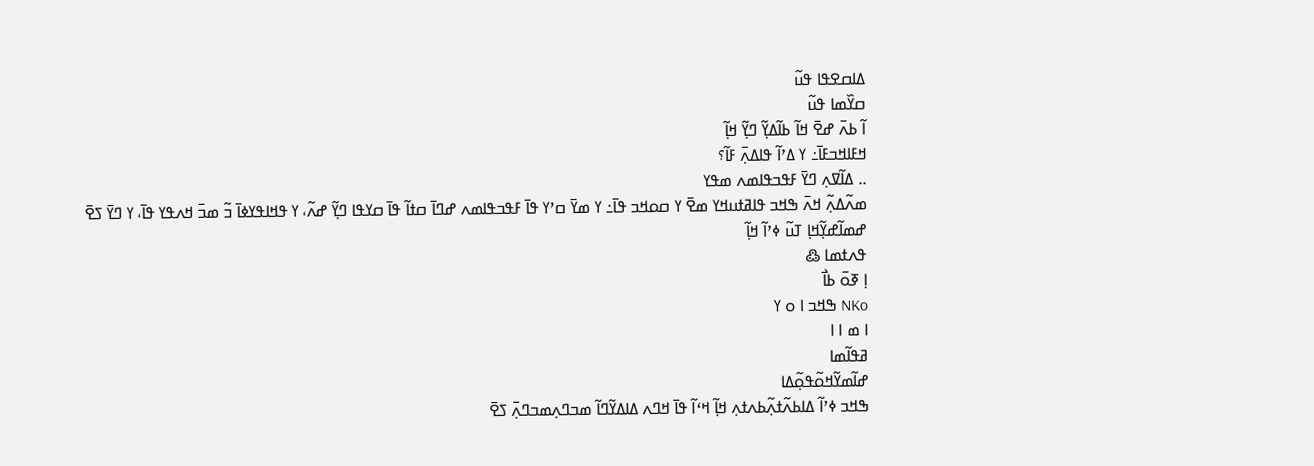ߡߊߛߐߟߊ ߟߎ߬
ߛߌ߰ߘߊ ߟߎ߬
ߊ߬ ߕߍ߫ ߝߐ߫ ߞߊ߬ ߕߊ߬ߡߌ߲߬ ߣߌ߲߬ ߞߊ߲߬
ߞߓߊߞߏߓߊ߫߸ ߌ ߡߴߊ߬ ߟߊߡߍ߲߫ ߓߊ߬؟
.. ߡߊ߬ߜߍ߲ ߣߌ߫ ߓߟߏߟߊߘߍ ߘߟߌ
ߘߍ߬ߡߍ߲߬ ߞߍ߫ ߒߞߏ ߟߊߥߙߎߞߌ ߘߐ߫ ߌ ߛߋߞߏ ߟߊ߫߸ ߌ ߘߌ߫ ߛߴߌ ߟߊ߫ ߓߟߏߟߊߘߍ ߝߣߊ߫ ߛߙߊ߬ ߟߊ߫ ߛߌߟߊ ߣߌ߲߬ ߝߍ߬، ߌ ߟߞߊߟߌߦߊ߫ ߏ߬ ߘߏ߫ ߞߍߟߌ ߟߊ߫، ߌ ߣߌ߫ ߖߐ߫
ߝߘߊ߬ߝߌ߲߬ߞߊ߲ ߠߎ߬ ߦߴߊ߬ ߞߊ߲߬
ߟߍߙߘߊ ߷
ߊ߲ ߧߋ߫ ߕߊ߯
NKo ߒߞߏ ߊ ߋ ߌ
ߊ ߘ ߊ ߊ
ߥߟߊ߬ߘߊ
ߝߊ߬ߘߌ߬ߞߋ߬ߟߋ߲߬ߡߊ
ߒߞߏ ߦߴߊ߬ ߡߊߕߍ߬ߙߍ߲߬ߕߍߙߍ߲ ߞߊ߲߬ ߞߵߊ߬ ߟߊ߫ ߞߣߍ ߡߊߡߌ߬ߣߊ߬ ߘߏߣߍ߲ߘߏߣߍ߲߫ ߖߐ߫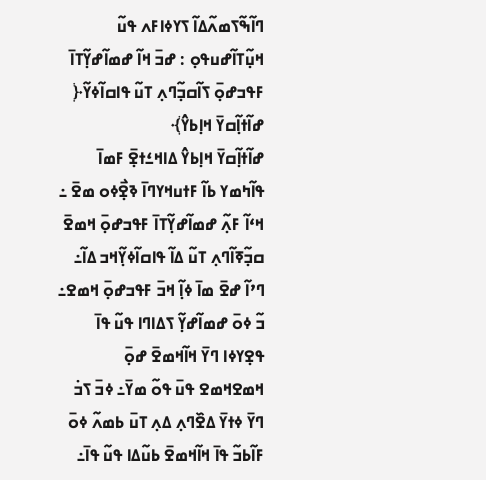ߣߊ߬ߒ߬ߖߘߍ߬ߡߊ߬ ߖߌߦߊߓߍ ߟߎ߬
ߞߎ߲߬ߠߊ߬ߝߎߟߋ߲ : ߝߏ߫ ߞߊ߬ ߝߘߊ߬ߝߌ߲߬ߠߊ߫ ߓߟߏߝߋ߲߫ ߖߊ߬ߛߏ߲߬ߣߍ߲ ߠߎ߬ ߟߊߛߊ߬ߦߌ߬﴿ ߝߊ߬ߙߊ߲߬ߛߌ߫ ߞߊ߲ߕߌ߮﴾
ߝߊ߬ߙߊ߲߬ߛߌ߫ ߞߊ߲ߕߌ߮ ߡߊߞߑߙߐ߲߫ ߓߘߊ߫ ߟߊ߬ߤߘߌ ߕߊ߬ ߓߙߎߞߌߣߊ߫ ߢߐ߲߯ߦߋ ߘߐ߫ ߸ ߞߵߊ߬ ߓߍ߲߬ ߝߘߊ߬ߝߌ߲߬ߠߊ߫ ߓߟߏߝߋ߲߫ ߞߘߐ߫ ߛߏ߲߬ߧߊ߬ߣߍ߲ ߠߎ߬ ߡߊ߬ ߟߊߛߊ߬ߦߌ߲߬ߞߏ ߡߊ߬߸ ߣߴߊ߬ ߝߐ߫ ߘߊ߫ ߦߊ߲߬ ߞߏ߫ ߓߟߏߝߋ߲߫ ߞߘߐ߸ ߏ߬ ߦߋ߫ ߝߘߊ߬ߝߌ߲߬ ߖߡߊߣߊ ߟߎ߬ ߟߊ߫ ߟߐ߲ߌߦߊ ߣߌ߫ ߞߊ߬ߞߘߐ߫ ߝߋ߲߫ ߞߘߐߞߘߐ ߟߎ߫ ߟߋ߬ ߘߌ߫߸ ߦߏ߫ ߖߏ߭ ߣߌ߫ ߦߙߌ߫ ߡߐ߰ߣߍ߲ ߡߍ߲ ߠߎ߫ ߕߘߍ߬ ߦߋ߫ ߓߊ߬ߕߏ߬ ߟߊ߫ ߞߊ߬ߞߘߐ߫ ߕߎ߬ߡߊ ߟߎ߬ ߟߊ߫߸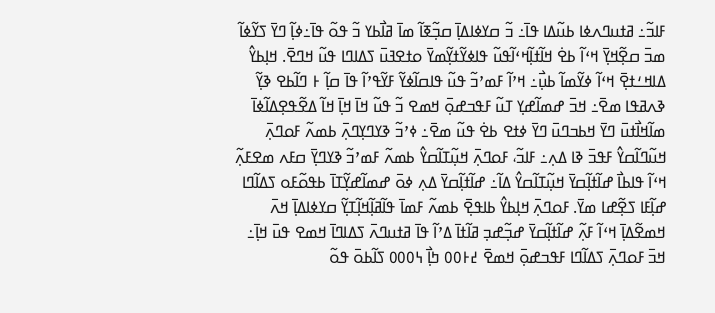ߓߊߏ߬߸ ߥߙߎߣߍߦߊ ߕߎ߬ߡߊ ߟߊ߫߸ ߏ߬ ߛߌߦߊߡߊ߲߫ ߛߏ߲߬ߧߊ߬ ߘߊ߫ ߥߊ߯ߕߌ ߏ߬ ߟߋ߬ ߟߊ߫߸ߦߊ߲߬ ߣߌ߫ ߖߌ߬ߦߊ߬ ߘߏ߫ ߛߐ߲߬ߞߌ߲߫ ߞߵߊ߬ ߕߐ߭ ߞߊ߬ߙߊ߲߬ߞߵߊ߬ߟߎ߬ ߟߊߦߌ߬ߙߌ߲߬ߘߌ߫ ߋߙߐߔߎ߫ ߖߡߊߣߊ ߟߎ߬ ߞߣߐ߫. ߞߊ߲ߕߌ߮ ߡߊߞߑߙߐ߲߫ ߞߵߊ߬ ߦߌ߬ߘߊ߬ ߕߎ߲߯߸ ߞߴߊ߬ ߓߘߴߏ߬ ߟߎ߬ ߟߊߛߊ߬ߦߌ߬ ߓߌ߬ߟߴߊ߬ ߟߊ߫ ߛߊ߲߬ ߅ ߣߊ߬ߕߐ ߢߌ߲߬ ߢߍߥߟߊ ߘߐ߫߸ ߞߏ߫ ߝߘߊ߬ߝߌ߲ ߠߎ߬ ߓߟߏߝߋ߲߫ ߞߘߐ ߏ߬ ߟߎ߬ ߞߊ߫ ߞߊ߲߫ ߞߊ߬ ߡߐ߬ߟߐ߲ߡߊ߬ߦߊ߫ ߘߊ߬ߞߊ߯ߙߎ߫ ߣߌ߫ ߞߕߏߣߎ߫ ߣߌ߫ ߦߙߐ ߕߐ߭ ߟߎ߬ ߘߐ߫߸ ߦߴߏ߬ ߢߌߣߌ߲ߣߍ߲߫ ߕߘߍ߬ ߓߋߣߍ߲߫ ߞߎ߬ߣߊ߬ߛߌ߮ ߓߟߏ߫ ߢߊ ߡߍ߲߸ ߓߊߏ߬، ߓߋߣߍ߲߫ ߞߎ߲߬ߠߊ߬ߛߌ߮ ߕߘߍ߬ ߓߘߴߏ߬ ߢߌߣߌ߲߫ ߛߓߍ ߘߐߓߍ߲߬ ߞߵߊ߬ ߟߊߕߊ߯ ߝߊ߬ߙߊ߲߬ߛߌ߫ ߞߎ߲߬ߠߊ߬ߛߌ߮ ߡߊ߬߸ ߝߊ߬ߙߊ߲߬ߛߌ߫ ߡߍ߲ ߦߋ߫ ߝߘߊ߬ߝߌ߲߬ߠߊ߫ ߕߟߋ߬ߓߋ ߖߡߊ߬ߣߊ ߝߊ߲߬ߓߊ ߖߐ߲߬ߝߊ ߘߌ߫. ߓߋߣߍ߲߫ ߞߊ߲ߕߌ߮ ߕߊߟߐ߲߫ ߕߘߍ߬ ߓߘߊ߫ ߟߊ߬ߥߊ߲߬ߞߊ߲߬ߠߌ߲߬ ߛߌߦߊߡߊ߲߫ ߞߍ߫ ߞߘߐ߬ߡߊ߲߫ ߞߵߊ߬ ߓߍ߲߬ ߝߊ߬ߙߊ߲߬ߛߌ߫ ߝߏ߲߬ߝߏ߲ ߥߊ߬ߙߊ߫ ߡߴߊ߬ ߟߊ߫ ߥߙߎߣߍ߫ ߖߡߊߣߊ߫ ߞߘߐ ߟߎ߫ ߞߊ߲߫߸ ߞߏ߫ ߓߋߣߍ߲߫ ߖߡߊ߬ߣߊ ߓߟߏߝߋ߲߫ ߞߘߐ߫ ߄߅߀߀ ߤߊ߲߯ ߆߀߀߀ ߖߊ߬ߕߋ߫ ߟߋ߬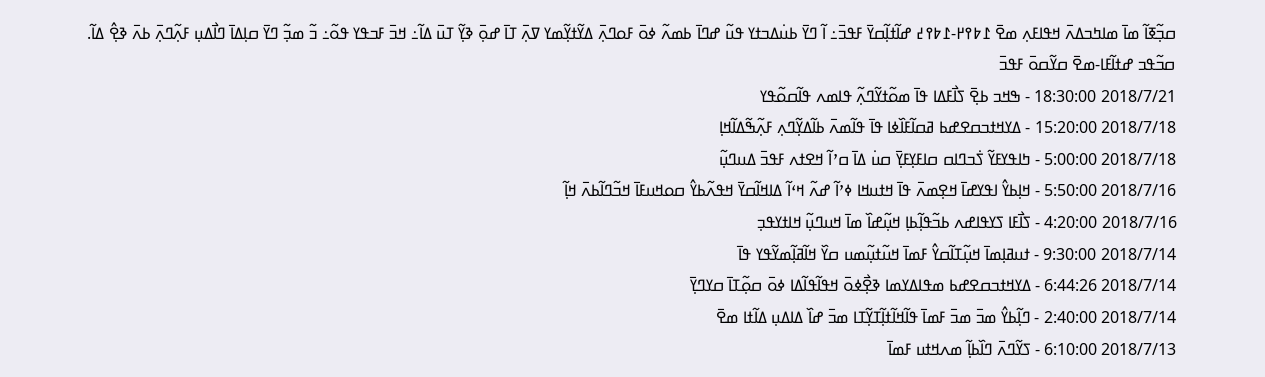ߛߏ߲߬ߧߊ߬ ߘߊ߫ ߘߊߤߏߡߍ߫ ߞߟߊߓߍ߲ ߘߐ߫ ߁߈߉߂-߁߈߉߄ ߝߊ߬ߙߊ߲߬ߛߌ߫ ߓߟߏ߫߸ ߊ߬ ߣߌ߫ ߕߎ߭ߡߏߙߌ ߟߎ߬ ߝߣߊ߫ ߕߘߍ߬ ߦߋ߫ ߓߋߣߍ߲߫ ߡߌ߬ߙߌ߲߬ߘߌ ߜߍ߲߫ ߠߊ߫ ߝߋ߲߫ ߢߌ߲߬ ߠߎ߫ ߡߊ߬߸ ߞߏ߫ ߓߏߟߌ ߟߋ߬߸ ߏ߬ ߘߏ߲߬ ߣߌ߫ ߛߊ߲ߡߊ߫ ߣߊ߯ߡߎ߲ ߓߍ߲߬ߣߍ߲߫ ߕߍ߫ ߢߐ߲߮ ߡߊ߬.
ߛߏ߬ߟߏ ߝߙߊ߬ߓߊ-ߘߐ߫ ߛߌ߬ߛߋ߫ ߓߟߏ߫
2018/7/21 18:30:00 - ߒߞߏ ߕߐ߲߫ ߖߊ߯ߓߡߊ ߟߊ߫ ߘߋ߬ߙߌ߬ߣߍ߲߬ ߟߊߘߍ ߟߊ߬ߛߋ߬ߟߌ
2018/7/18 15:20:00 - ߡߌߞߙߏߛߐߝߕ ߥߛߊ߬ߓߊ߰ߦߊ ߟߊ߫ ߟߊ߬ߘߍ߫ ߕߊ߬ߡߌ߲߬ߣߍ߲ ߓߍ߲߬ߒ߬ߡߊ߬ߞߊ߲
2018/7/18 5:00:00 - ߤߊߟߌߓߌ߬ ߖ߭ߏߣߊߛ ߛߊߓߌ߲ߓߌ߲߫ ߛߎ߭ ߡߊ߫ ߛߴߊ߬ ߞߐߙߍ ߓߟߏ߫ ߡߎߣߎ߲߬
2018/7/16 5:50:00 - ߞߊ߲ߕߌ߮ ߊߟߌߝߊ߫ ߞߐ߲ߘߍ߫ ߟߊ߫ ߞߙߎߞߊ ߦߴߊ߬ ߝߍ߬ ߞߵߊ߬ ߡߊߞߊ߬ߛߌ߫ ߞߟߍ߬ߕߌ߮ ߛߋߞߎߓߊ߫ ߞߏ߬ߣߊ߬ߕߍ߫ ߞߊ߲߬
2018/7/16 4:20:00 - ߖߊ߯ߓߊ ߖߌߟߊߝߍ ߕߏ߬ߟߊ߲߬ߕߊ߲ ߞߎ߲߬ߝߊ߰ ߘߊ߫ ߞߎߣߎ߲߬ ߞߊߙߌߟߏ߲
2018/7/14 9:30:00 - ߙߎߥߊ߲ߘߊ߫ ߞߎ߲߬ߠߊ߬ߛߌ߮ ߓߘߊ߫ ߞߎ߬ߙߎ߲߬ߘߎ ߛߌ߰ ߞߊ߬ߥߊ߲߬ߘߌ߬ߟߌ ߟߊ߫
2018/7/14 6:44:26 - ߡߌߞߙߏߛߐߝߕ ߘߟߊߡߌߘߊ ߢߐ߲߯ߦߋ߫ ߞߟߊ߬ߟߊ߬ߡߊ ߦߋ߫ ߛߋ߲߬ߠߊ߫ ߛߌߣߌ߲߫
2018/7/14 2:40:00 - ߣߊ߲߬ߕߌ߮ ߘߏ߫ ߘߏ߫ ߓߘߊ߫ ߟߊ߬ߞߊ߬ߙߊ߲߬ߠߌ߲߬ߠߊ ߘߏ߫ ߝߊ߰ ߡߊߡߎ߲ ߡߊ߬ߙߊ ߘߐ߫
2018/7/13 6:10:00 - ߖߌ߬ߣߍ߫ ߣߊ߰ߕߊ߲߬ ߘߍߞߙߎ ߓߘߊ߫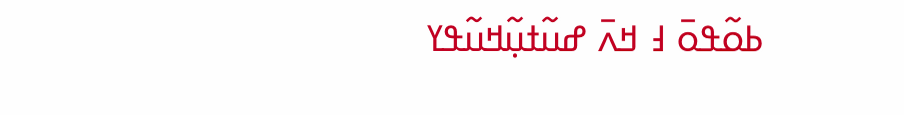ߕߋ߬ߟߋ߫ ߃ ߞߍ߫ ߝߎ߬ߙߎ߲߬ߞߎ߬ߟߌ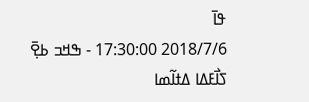ߟߊ߫
2018/7/6 17:30:00 - ߒߞߏ ߕߐ߲߫ ߖߊ߯ߓߡߊ ߡߙߊ߬ߘߊ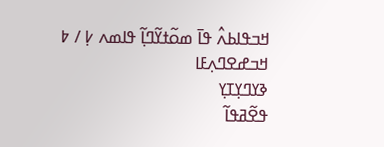ߞߏߟߊߕߍ߮ ߟߊ߫ ߘߋ߬ߙߌ߬ߣߊ߲߬ ߟߊߘߍ ߇߲ / ߈
ߞߏߝߐߣߍ߲ߓߊ
ߢߌߣߌ߲ߠߌ߲
ߟߐ߬ߥߟߊ߬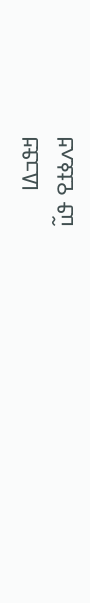ߞߟߏߡߊ
ߞߍߦߙߐ ߟߎ߬